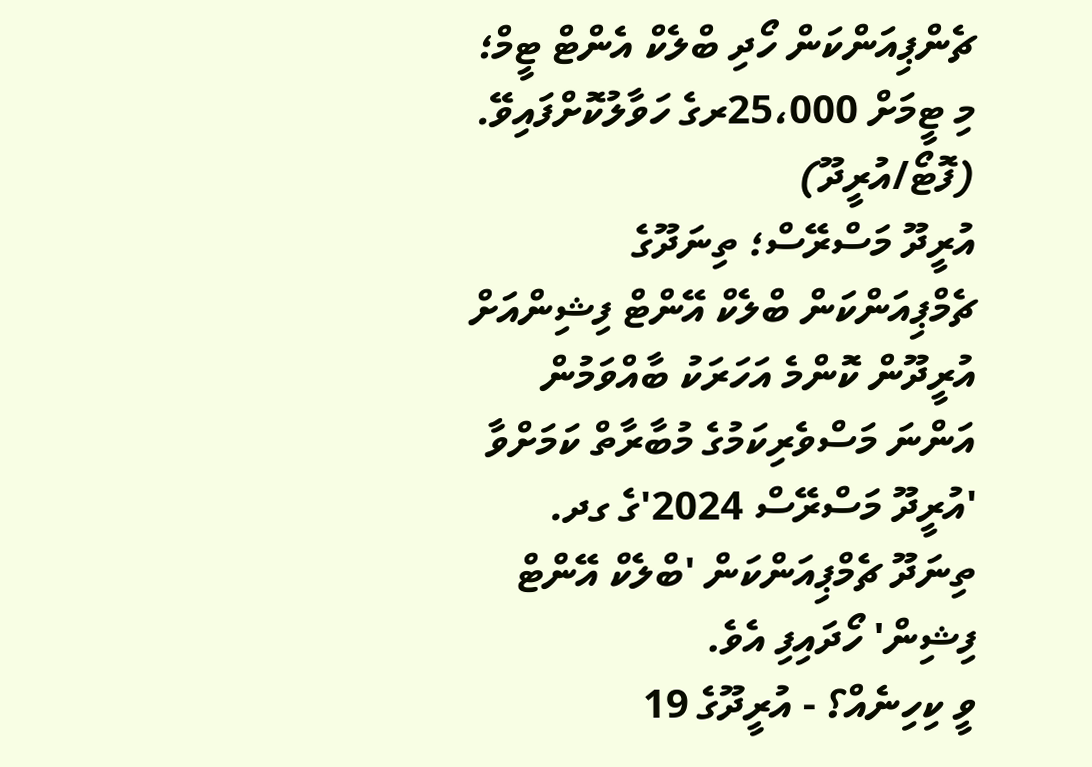ޗެންޕިއަންކަން ހޯދި ބްލެކް އެންޓް ޓީމް؛ މި ޓީމަށް 25،000ރގެ ހަވާލުކޮށްފައިވޭ. (ފޮޓޯ/އުރީދޫ)
އުރީދޫ މަސްރޭސް؛ ތިނަދޫގެ ޗެމްޕިއަންކަން ބްލެކް އޭންޓް ފިޝިންއަށް
އުރީދޫން ކޮންމެ އަހަރަކު ބާއްވަމުން އަންނަ މަސްވެރިކަމުގެ މުބާރާތް ކަމަށްވާ 'އުރީދޫ މަސްރޭސް 2024'ގެ ގދ. ތިނަދޫ ޗެމްޕިއަންކަން 'ބްލެކް އޭންޓް ފިޝިން' ހޯދައިފި އެވެ.
ވީ ކިހިނެއް؟ - އުރީދޫގެ 19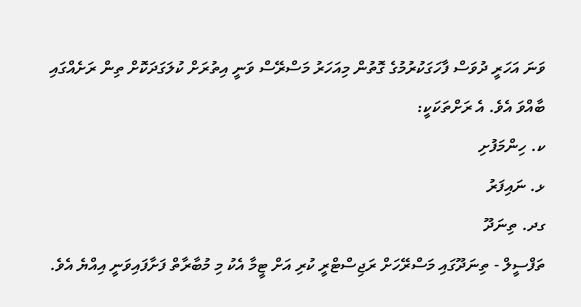ވަނަ އަހަރީ ދުވަސް ފާހަގަކުރުމުގެ ގޮތުން މިއަހަރު މަސްރޭސް ވަނީ އިތުރަށް ކުލަގަދަކޮށް ތިން ރަށެއްގައި ބާއްވަ އެވެ. އެ ރަށްތަކަކީ:
ކ. ހިންމަފުށި
ޅ. ނައިފަރު
ގދ. ތިނަދޫ
ތަފްސީލް - ތިނަދޫގައި މަސްރޭހަށް ރަޖިސްޓްރީ ކުރި އަށް ޓީމާ އެކު މި މުބާރާތް ފަށާފައިވަނީ އިއްޔެ އެވެ.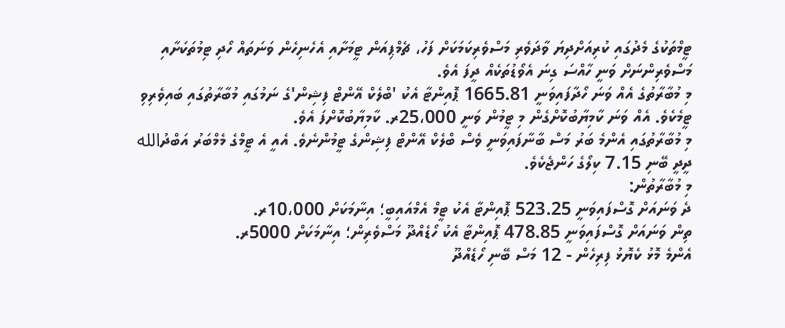ޓީމްތަކުގެ މެދުގައި ކުރިއަށްދިޔަ ވާދަވެރި މަސްވެރިކަމަކަށް ފަހު، ޗެމްޕިއަން ޓީމަށާއި އެހެނިހެން ވަނަތައް ހޯދި ޓިމުތަކަށާއި މަސްވެރިންނަށް ވަނީ ހާއްސަ ގިނަ އެވޯޑުތަކެއް ދީފަ އެވެ.
މި މުބާރާތުގެ އެއް ވަނަ ހޯދާފައިވަނީ 1665.81 ޕޮއިންޓާ އެކު 'ބްލެކް އޭންޓް ފިޝިން'ގެ ނަމުގައި މުބާރާތުގައި ބައިވެރިވި ޓީމެކެވެ. އެއް ވަނަ ކާމިޔާބުކޮށްގެން މި ޓީމުން ވަނީ 25،000ރ. ކާމިޔާބުކޮށްފަ އެވެ.
މި މުބާރާތުގައި އެންމެ ބަރު މަސް ބާނާފައިވަނީ ވެސް ބްލެކް އޭންޓް ފިޝިންގެ ޓީމުންނެވެ. އެއީ އެ ޓީމްގެ މެމްބަރު އަބްދުالله ދީދީ ބޭނި 7.15 ކިލޯގެ ހަންޖެކެވެ.
މި މުބާރާތުން:
ދެ ވަނައަށް ގޮސްފައިވަނީ 523.25 ޕޮއިންޓާ އެކު ޓީމް އެމްއައިބީ؛ އިނާމަކަށް 10،000ރ.
ތިން ވަނައަށް ގޮސްފައިވަނީ 478.85 ޕޮއިންޓާ އެކު ހޯޑެއްދޫ މަސްވެރިން؛ އިނާމަކަށް 5000ރ.
އެންމެ މޮޅު ކެޔޮޅު ފިރިހެން - 12 މަސް ބޭނި ހޯޑެއްދޫ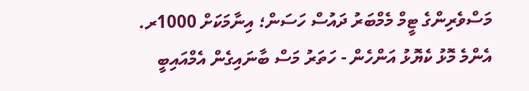މަސްވެރިންގެ ޓީމް މެމްބަރު ދައުސް ހަސަން؛ އިނާމަކަށް 1000ރ.
އެންމެ މޮޅު ކެޔޮޅު އަންހެން - ހަތަރު މަސް ބާނައިގެން އެމްއައިބީ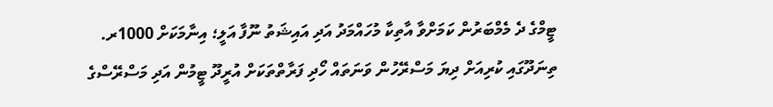ޓީމްގެ ދެ މެމްބަރުން ކަމަށްވާ އާތިކާ މުހައްމަދު އަދި އައިޝަތު ނޫފާ އަލީ؛ އިނާމަކަށް 1000ރ.
ތިނަދޫގައި ކުރިއަށް ދިޔަ މަސްރޭހުން ވަނަތައް ހޯދި ފަރާތްތަކަށް އުރީދޫ ޓީމުން އަދި މަސްރޭސްގެ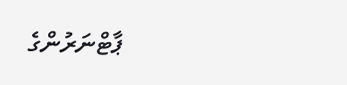ޕާޓްނަރުންގެ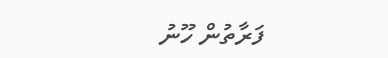ފަރާތުން ހޫނު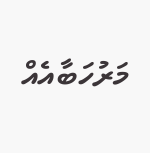މަރުހަބާއެއް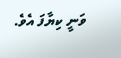ވަނީ ކިޔާފަ އެވެ.